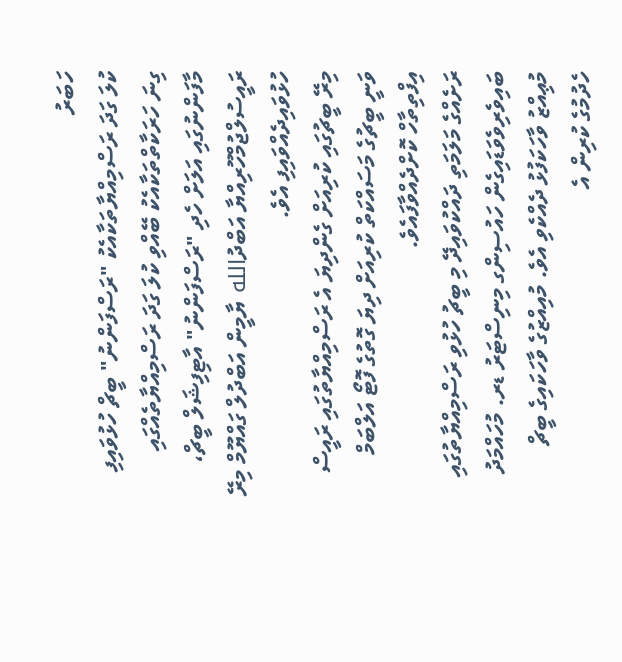ހަބަރު
ކުލަ ގަދަ ރަސްމިއްޔާތަކާއެކު "ރަސްފަންނު" ބީޗް ހުޅުވައިފި
ގިނަ ހަރަކާތްތަކާއެކު ބޭއްވި ކުލަ ގަދަ ރަސްމިއްޔާތެއްގައި މާފަންނުގައި އަލަށް ހެދި "ރަސްފަންނު" އާޓިފިޝަލް ބީޗް، ރައީސުލްޖުމްހޫރިއްޔާ އަބްދުالله ޔާމީން އަބްދުލް ގައްޔޫމް މިރޭ ހުޅުވައިދެއްވައިފި އެވެ.
މިރޭ ބީޗުގައި ކުރިއަށް ގެންދިޔަ އެ ރަސްމިއްޔާތުގައި ރައީސް ވަނީ ބީޗުގެ މަސައްކަތް ކުރިއަށް ދިޔަ ގޮތުގެ ފޮޓޯ އަލްބަމް އިފްތިތާހް ކޮށްދެއްވާފައެވެ.
ރަށެއްގެ މަލަމަތި ދައްކުވައިދޭ މި ބީޗު ހުޅުވި ރަސްމިއްޔާތުގައި ބައިވެރިވެވަޑައިގެން ހައުސިންގ މިނިސްޓަރު ޑރ. މުހައްމަދު މުޢިއްޒު ވާހަކަފުޅު ދެއްކެވި އެވެ. މުއިއްޒުގެ ވާހަކައިގެ ބީޗް ހެދުމުގެ ކުރިން އެ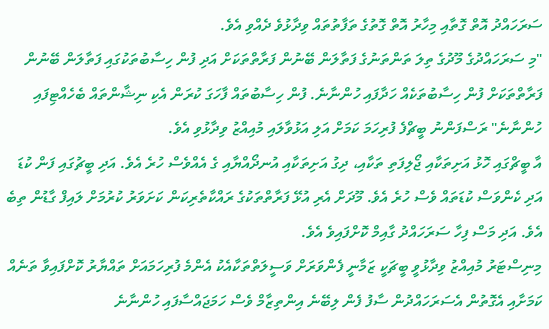ސަރަހައްދު އޮތް ގޮތާއި މިހާރު އޮތް ގޮތުގެ ތަފާތުތައް ވިދާޅުވެ ދެއްވި އެވެ.
"މި ސަރަހައްދުގެ މޫދުގެ ތިލަ ތަންތަނުގެ ފަތާލަން ބޭނުން ފަރާތްތަކަށް އަދި ފުން ހިސާބުތަކުގައި ފަތާލަން ބޭނުން ފަރާތްތަކަށް ފުން ހިސާބުތަކެއް ހަދާފައި ހުންނާނެ. ފުން ހިސާބުތައް ފާހަގަ ކުރަން އެކި ނިޝާންތައް ބެހެއްޓިފައި ހުންނާނެ" ރަސްފަންނު ބީޗްފެ ފުރިހަމަ ކަމަށް އަލި އަޅުވާލައި މުއިއްޒު ވިދާޅުވި އެވެ.
އާ ބީޗްގައި ހޮޅު އަށިތަކާއި ޖޯލިފަތި ތަކާއި، ދިގު އަށިތަކާއި އުނދޯއްޔާއި ގެ އެއްވެސް ހުރެ އެވެ. އަދި ބީޗުގައި ފަން ކުޑަ އަދި ކެންވަސް ކުޑަތައް ވެސް ހުރެ އެވެ. މޫދަށް އެރި އުޅޭ ފަރާތްތަކުގެ ރައްކާތެރިކަން ކަށަވަރު ކުރުމަށް ލައިފް ގާޑުން ތިބެ އެވެ. އަދި މަސް ފިހާ ސަރަހައްދު ގާއިމް ކޮށްފައިވެ އެވެ.
މިނިސްޓަރު މުއިއްޒު ވިދާޅުވީ ބީޗަކީ ޒަމާނީ ފެންވަރަށް ވަސީލަތްތަކާއެކު އެންމެ ފުރިހަމައަށް ތައްޔާރު ކޮށްފައިވާ ތަނެއް ކަމަށާއި އެގޮތުން އެސަރަހައްދުން ސާފު ފެން ލިބޭނެ އިންތިޒާމް ވެސް ހަމަޖައްސާފައި ހުންނާނެ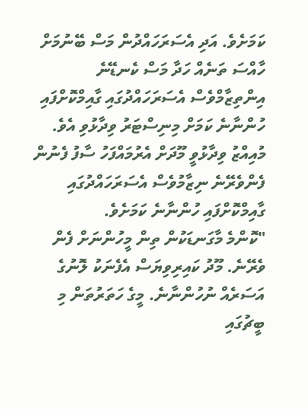ކަމަށެވެ. އަދި އެސަރަހައްދުން މަސް ބޭނުމަށް ހާއްސަ ތަނެއް ހަދާ މަސް ކެނޑޭނެ އިންތިޒާމްވެސް އެސަރަހައްދުގައި ގާއިމްކޮށްފައި ހުންނާނެ ކަމަށް މިނިސްޓަރު ވިދާޅުވި އެވެ. މުއިއްޒު ވިދާޅުވީ މޫދަށް އެރުމައްފަހު ސާފު ފެނުން ފެންވެރޭނެ ނިޒާމުވެސް އެސަރަހައްދުގައި ގާއިމްކޮށްފައި ހުންނާނެ ކަމަށެވެ.
"ކޮންމެ މާގަނޑަކުން ތިން މީހުންނަށް ފެން ވެރޭނެ. މޫދު ކައިރިވިޔަސް އެފެނަކު ލޮނުގެ އަސަރެއް ނުހުންނާނެ. މީގެ ހަތަރުތަން މި ބީޗުގައި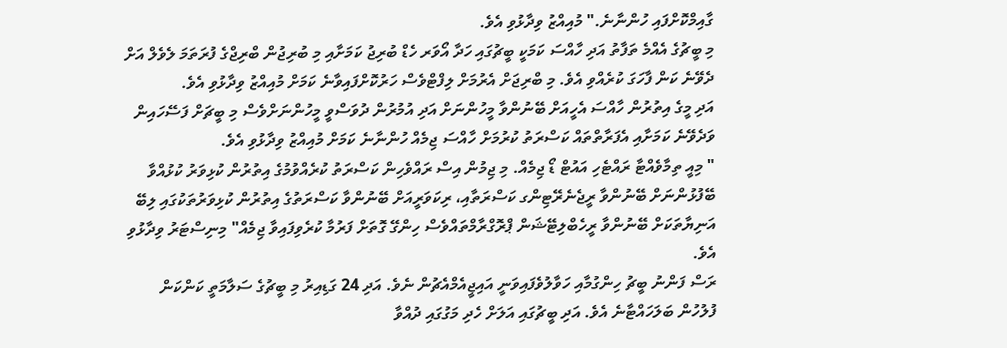ގާއިމްކޮށްފައި ހުންނާނެ." މުއިއްޒު ވިދާޅުވި އެވެ.
މި ބީޗުގެ އެއްމެ ތަފާތު އަދި ހާއްސަ ކަމަކީ ބީޗުގައި ހަދާ އޯވަރ ހެޑް ބުރިޖު ކަމަށާއި މި ބުރިޖުން ބްރިޖްގެ ފުރަތަމަ ލެވެލް އަށް ދެވޭނެ ކަން ފާހަގަ ކުރެއްވި އެވެ. މި ބްރިޖަށް އެރުމަށް ލިފްޓްވެސް ހަރުކޮށްފައިވާނެ ކަމަށް މުއިއްޒު ވިދާޅުވި އެވެ.
އަދި މީގެ އިތުރުން ހާއްސަ އެހީއަށް ބޭނުންވާ މީހުންނަށް އަދި އުމުރުން ދުވަސްވީ މީހުންނަށްވެސް މި ބީޗަށް ފަސޭހައިން ވަދެވޭނެ ކަމަށާއި އެފަރާތްތައް ކަސްރަތު ކުރުމަށް ހާއްސަ ޖިމެއް ހުންނާނެ ކަމަށް މުއިއްޒު ވިދާޅުވި އެވެ.
" މިއީ ތިމާވެއްޓާ ރައްޓެހި އައުޓް ޑޯ ޖިމެއް. މި ޖިމުން އިސް ރައްވެހިން ކަސްރަތު ކުރެއްވުމުގެ އިތުރުން ކުޅިވަރު ކުޅުއްވާ ބޭފުޅުންނަށް ބޭނުންވާ ރީޖެނެރޭޓިންގ ކަސްރަތާއި، ރިކަވަރީއަށް ބޭނުންވާ ކަސްރަތުގެ އިތުރުން ކުޅިވަރުތަކުގައި ލިބޭ އަނިޔާތަކަށް ބޭނުންވާ ރީހެބްލިޓޭޝަން ޕްރޮގްރާމްތައްވެސް ހިންގޭ ގޮތަށް ފަރުމާ ކުރެވިފައިވާ ޖިމެއް" މިނިސްޓަރު ވިދާޅުވި އެވެ.
ރަސް ފަންނު ބީޗު ހިންގުމާއި ހަވާލުވެފައިވަނީ އައިޖީއެމްއެޗުން ނެވެ. އަދި 24 ގަޑިއިރު މި ބީޗުގެ ސަލާމަތީ ކަންކަން ފުލުހުން ބަލަހައްޓާނެ އެވެ. އަދި ބީޗުގައި އަލަށް ހެދި މަގުގައި ދުއްވާ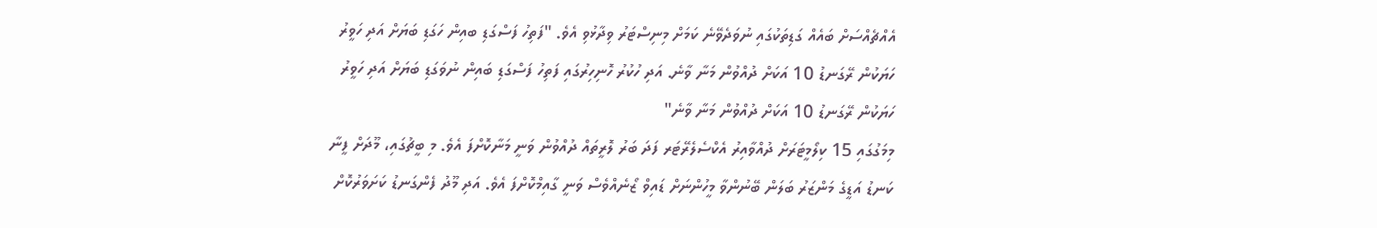އެއްޗެއްސަށް ބައެއް ގަޑިތަކުގައި ނުވަދެވޭނެ ކަމަށް މިނިސްޓަރު ވިދާޅުވި އެވެ. "ފަތިހު ފަސްގަޑި ބއިން ހަގަޑި ބަޔަށް އަދި ހަވީރު ހަޔަކުން ރޭގަނޑު 10 އަކަށް ދުއްވުން މަނާ ވާނެ. އަދި ހުކުރު ހޮނިހިރުގައި ފަތިހު ފަސްގަޑި ބައިން ނުވަގަޑި ބަޔަށް އަދި ހަވީރު ހަޔަކުން ރޭގަނޑު 10 އަކަށް ދުއްވުން މަނާ ވާނެ"
މިމަގުގައި 15 ކިލޯމީޓަރަށް ދުއްވާއިރު އެކްސެލެރޭޓަރ ފަދަ ބަރު ލޮރީތައް ދުއްވުން ވަނީ މަނާކޮށްފަ އެވެ. މި ބީޗުގައި، މޫދަށް ފީނާ ކަނޑު އަޑީގެ މަންޒަރު ބަލަން ބޭނުންވާ މީހުންނަށް ޑައިވް ޒޯނެއްވެސް ވަނީ ގާއިމްކޮށްފަ އެވެ. އަދި މޫދު ފެންގަނޑު ކަށަވަރުކޮށް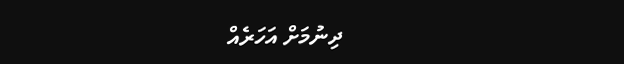ދިނުމަށް އަހަރެއް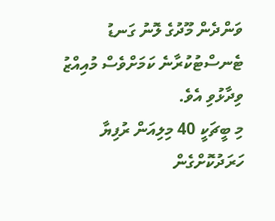ވަންދެން މޫދުގެ ލޮނު ގަނޑު ޓެނސްޓުކުރާނެ ކަމަށްވެސް މުއިއްޒު ވިދާޅުވި އެވެ.
މި ބީޗަކީ 40 މިލިއަން ރުފިޔާ ހަރަދުކޮށްގެން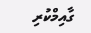ގާއިމްކުރި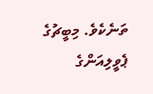ތަނެކެވެ. މިބީޗުގެ ޕެވީލިއަންގެ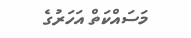މަސައްކަތް އަހަރުގެ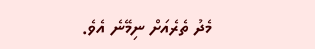މެދު ތެރެއަށް ނިމޭނެ އެވެ.